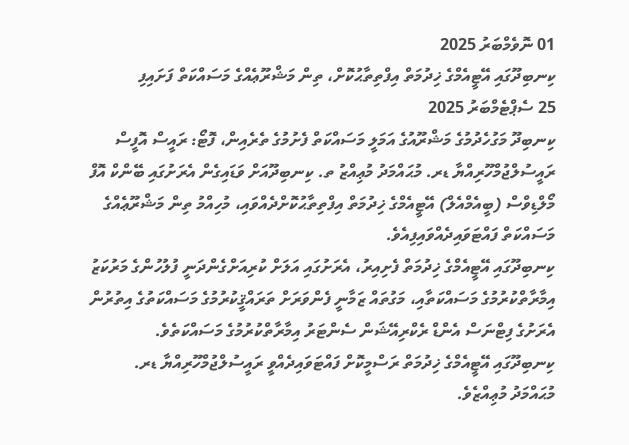01 ނޮވެމްބަރު 2025
ކިނބިދޫގައި އޭޓީއެމްގެ ޚިދުމަތް އިފްތިތާޙުކޮށް، ތިން މަޝްރޫޢެއްގެ މަސައްކަތް ފަށައިފި
25 ސެޕްޓެމްބަރު 2025
ކިނބިދޫ މަގުހެދުމުގެ މަޝްރޫއުގެ އަމަލީ މަސައްކަތް ފެށުމުގެ ތެރެއިން، ފޮޓޯ: ރައީސް އޮފީސް
ރައީސުލްޖުމްހޫރިއްޔާ ޑރ. މުޙައްމަދު މުޢިއްޒު ތ. ކިނބިދޫއަށް ވަޑައިގެން އެރަށުގައި ބޭންކް އޮފް މޯލްޑިވްސް (ބީއެމްއެލް) އޭޓީއެމްގެ ޚިދުމަތް އިފްތިތާޙުކޮށްދެއްވައި، މުހިއްމު ތިން މަޝްރޫޢެއްގެ މަސައްކަތް ފައްޓަވައިދެއްވައިފިއެވެ.
ކިނބިދޫގައި އޭޓީއެމްގެ ޚިދުމަތް ފެށިއިރު، އެރަށުގައި އަލަށް ކުރިއަށްގެންދަނީ ފުލުހުންގެ މަރުކަޒު އިމާރާތްކުރުމުގެ މަސައްކަތާއި، މަގުތައް ޒަމާނީ ފެންވަރަށް ތަރައްޤީކުރުމުގެ މަސައްކަތުގެ އިތުރުން އެރަށުގެ ފިޓްނަސް އެންޑް ރެކްރިއޭޝަން ސެންޓަރު އިމާރާތްކުރުމުގެ މަސައްކަތެވެ.
ކިނބިދޫގައި އޭޓީއެމްގެ ޚިދުމަތް ރަސްމީކޮށް ފައްޓަވައިދެއްވީ ރައީސުލްޖުމްހޫރިއްޔާ ޑރ. މުޙައްމަދު މުޢިއްޒެވެ.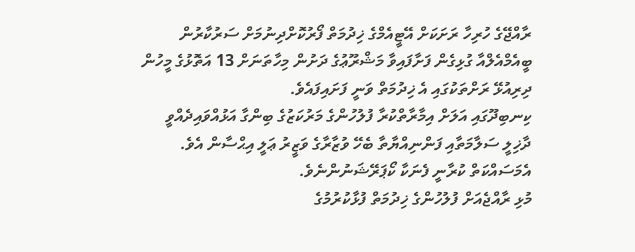ރާއްޖޭގެ ހުރިހާ ރަށަކަށް އޭޓީއެމްގެ ޚިދުމަތް ފޯރުކޮށްދިނުމަށް ސަރުކާރުން ބީއެމްއެލްއާ ގުޅިގެން ފަށާފައިވާ މަޝްރޫޢުގެ ދަށުން މިހާތަނަށް 13 އަތޮޅުގެ މީހުން ދިރިއުޅޭ ރަށްތަކުގައި އެ ޚިދުމަތް ވަނީ ފަށައިފައެވެ.
ކިނބިދޫގައި އަލަށް އިމާރާތްކުރާ ފުލުހުންގެ މަރުކަޒުގެ ބިންގާ އަޅުއްވައިދެއްވީ ދާޚިލީ ސަލާމަތާއި ފަންނިއްޔާތާ ބެހޭ ވުޒާރާގެ ވަޒީރު ޢަލީ އިޙްސާން އެވެ. އެމަސައްކަތް ކުރާނީ ފެނަކާ ކޯޕަރޭޝަނުންނެވެ.
މުޅި ރާއްޖެއަށް ފުލުހުންގެ ޚިދުމަތް ފުޅާކުރުމުގެ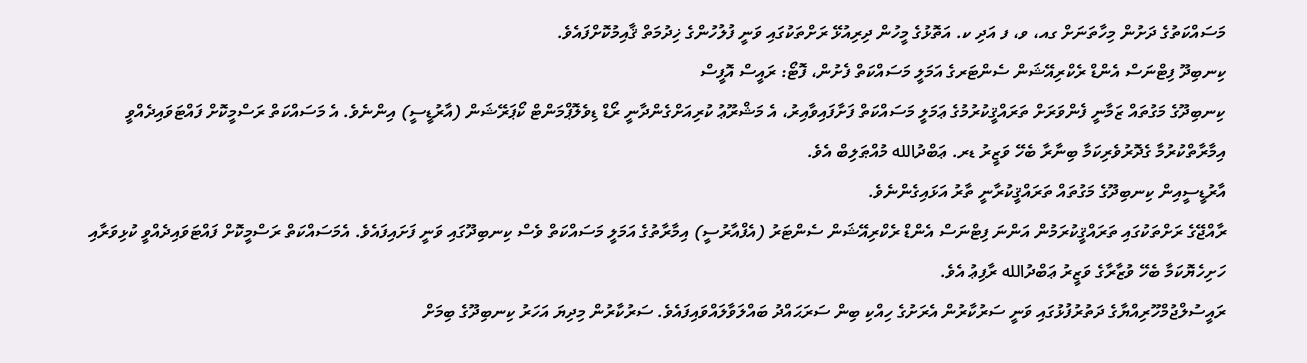މަސައްކަތުގެ ދަށުން މިހާތަނަށް ގއ، ވ، ފ އަދި ކ. އަތޮޅުގެ މީހުން ދިރިއުޅޭ ރަށްތަކުގައި ވަނީ ފުލުހުންގެ ޚިދުމަތް ޤާއިމުކޮށްފައެވެ.
ކިނބިދޫ ފިޓްނަސް އެންޑް ރެކްރިއޭޝަން ސެންޓަރގެ އަމަލީ މަސައްކަތް ފެށުން، ފޮޓޯ: ރައީސް އޮފީސް
ކިނބިދޫގެ މަގުތައް ޒަމާނީ ފެންވަރަށް ތަރައްޤީކުރުމުގެ ޢަމަލީ މަސައްކަތް ފަށާފައިވާއިރު، އެ މަޝްރޫޢު ކުރިއަށްގެންދާނީ ރޯޑް ޑިވެލޮޕްމަންޓް ކޯޕަރޭޝަން (އާރުޑީސީ) އިންނެވެ. އެ މަސައްކަތް ރަސްމީކޮށް ފައްޓަވައިދެއްވީ އިމާރާތްކުރުމާ ގެދޮރުވެރިކަމާ ބިނާރާ ބެހޭ ވަޒީރު ޑރ. ޢަބްދުالله މުއްޠަލިބް އެވެ.
އާރުޑީސީއިން ކިނބިދޫގެ މަގުތައް ތަރައްޤީކުރާނީ ތާރު އަޅައިގެންނެވެ.
ރާއްޖޭގެ ރަށްތަކުގައި ތަރައްޤީކުރަމުން އަންނަ ފިޓްނަސް އެންޑް ރެކްރިއޭޝަން ސެންޓަރު (އެފްއާރުސީ) އިމާރާތުގެ އަމަލީ މަސައްކަތް ވެސް ކިނބިދޫގައި ވަނީ ފަށައިފައެވެ. އެމަސައްކަތް ރަސްމީކޮށް ފައްޓަވައިދެއްވީ ކުޅިވަރާއި ހަށިހެޔޮކަމާ ބެހޭ ވުޒާރާގެ ވަޒީރު ޢަބްދުالله ރާފިޢު އެވެ.
ރައީސުލްޖުމްހޫރިއްޔާގެ ދަތުރުފުޅުގައި ވަނީ ސަރުކާރުން އެރަށުގެ ހިއްކި ބިން ސަރަޙައްދު ބައްލަވާލައްވައިފައެވެ. ސަރުކާރުން މިދިޔަ އަހަރު ކިނބިދޫގެ ބިމަށް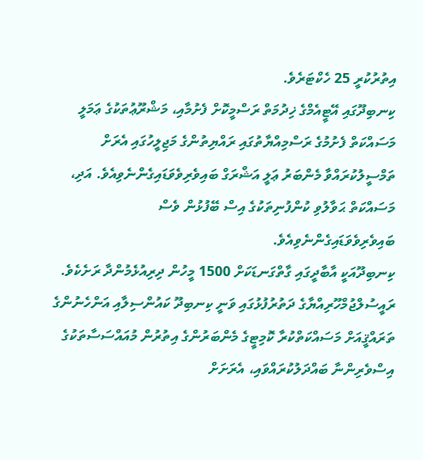އިތުރުކުރީ 25 ހެކްޓަރެވެ.
ކިނބިދޫގައި އޭޓީއެމްގެ ޚިދުމަތް ރަސްމީކޮށް ފެށުމާއި، މަޝްރޫޢުތަކުގެ ޢަމަލީ މަސައްކަތް ފެށުމުގެ ރަސްމިއްޔާތުގައި ރައްޔިތުންގެ މަޖިލީހުގައި އެރަށް ތަމްސީލުކުރައްވާ މެންބަރު ޢަލީ އަޝްރަގް ބައިވެރިވެވަޑައިގެންނެވިއެވެ. އަދި، މަސައްކަތް ޙަވާލުވި ކުންފުނިތަކުގެ އިސް ބޭފުޅުން ވެސް ބައިވެރިވެވަޑައިގެންނެވިއެވެ.
ކިނބިދޫއަކީ އާބާދީގައި ގާތްގަނޑަކަށް 1500 މީހުން ދިރިއުޅެމުންދާ ރަށެކެވެ.
ރައީސުލްޖުމްހޫރިއްޔާގެ ދަތުރުފުޅުގައި ވަނީ ކިނބިދޫ ކައުންސިލާއި އަންހެނުންގެ ތަރައްޤީއަށް މަސައްކަތްކުރާ ކޮމިޓީގެ މެންބަރުންގެ އިތުރުން މުއައްސަސާތަކުގެ އިސްވެރިންނާ ބައްދަލުކުރައްވައި، އެރަށަށް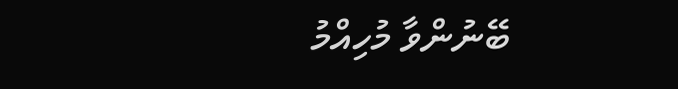ބޭނުންވާ މުހިއްމު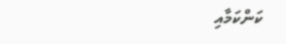ކަންކަމާއި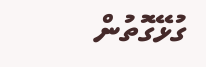ގުޅޭގޮތުން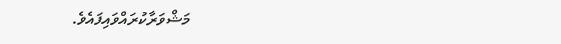މަޝްވަރާކުރައްވައިފައެވެ.